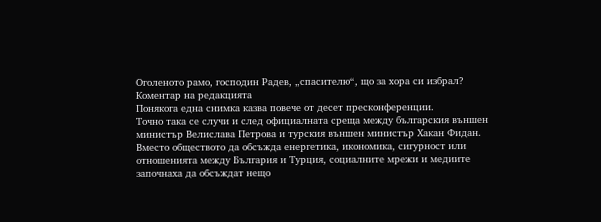Оголеното рамо, господин Радев, „спасителю“, що за хора си избрал?
Коментар на редакцията
Понякога една снимка казва повече от десет пресконференции.
Точно така се случи и след официалната среща между българския външен министър Велислава Петрова и турския външен министър Хакан Фидан. Вместо обществото да обсъжда енергетика, икономика, сигурност или отношенията между България и Турция, социалните мрежи и медиите започнаха да обсъждат нещо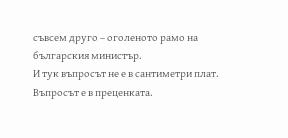съвсем друго – оголеното рамо на българския министър.
И тук въпросът не е в сантиметри плат.
Въпросът е в преценката.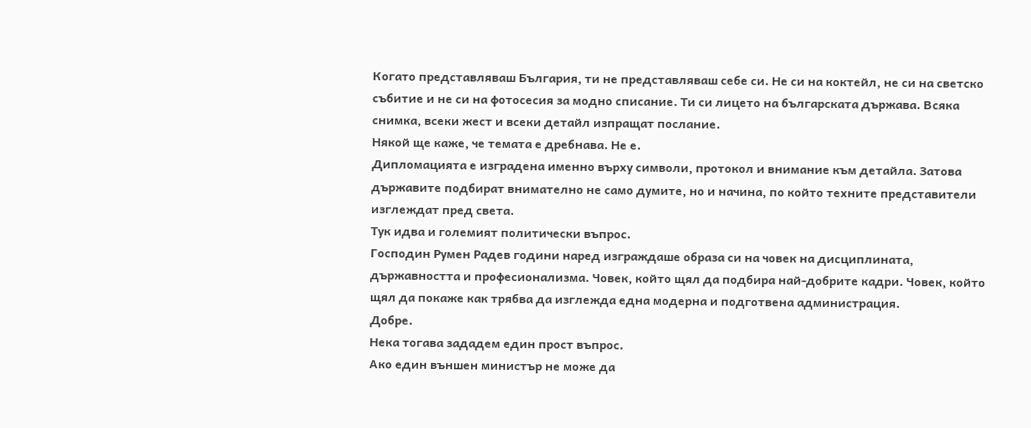Когато представляваш България, ти не представляваш себе си. Не си на коктейл, не си на светско събитие и не си на фотосесия за модно списание. Ти си лицето на българската държава. Всяка снимка, всеки жест и всеки детайл изпращат послание.
Някой ще каже, че темата е дребнава. Не е.
Дипломацията е изградена именно върху символи, протокол и внимание към детайла. Затова държавите подбират внимателно не само думите, но и начина, по който техните представители изглеждат пред света.
Тук идва и големият политически въпрос.
Господин Румен Радев години наред изграждаше образа си на човек на дисциплината, държавността и професионализма. Човек, който щял да подбира най-добрите кадри. Човек, който щял да покаже как трябва да изглежда една модерна и подготвена администрация.
Добре.
Нека тогава зададем един прост въпрос.
Ако един външен министър не може да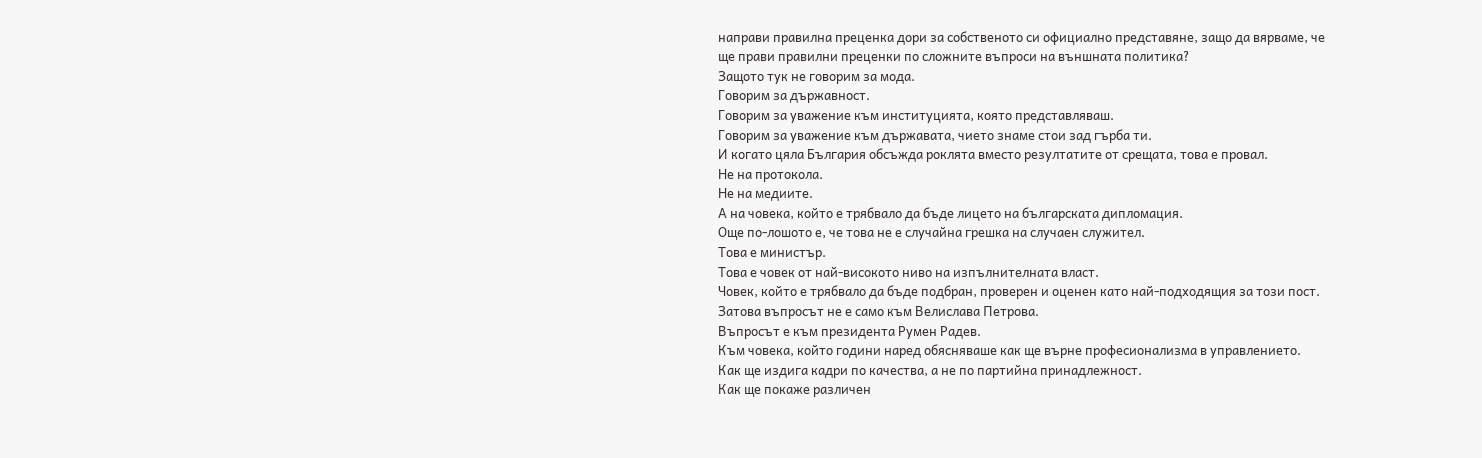направи правилна преценка дори за собственото си официално представяне, защо да вярваме, че ще прави правилни преценки по сложните въпроси на външната политика?
Защото тук не говорим за мода.
Говорим за държавност.
Говорим за уважение към институцията, която представляваш.
Говорим за уважение към държавата, чието знаме стои зад гърба ти.
И когато цяла България обсъжда роклята вместо резултатите от срещата, това е провал.
Не на протокола.
Не на медиите.
А на човека, който е трябвало да бъде лицето на българската дипломация.
Още по-лошото е, че това не е случайна грешка на случаен служител.
Това е министър.
Това е човек от най-високото ниво на изпълнителната власт.
Човек, който е трябвало да бъде подбран, проверен и оценен като най-подходящия за този пост.
Затова въпросът не е само към Велислава Петрова.
Въпросът е към президента Румен Радев.
Към човека, който години наред обясняваше как ще върне професионализма в управлението.
Как ще издига кадри по качества, а не по партийна принадлежност.
Как ще покаже различен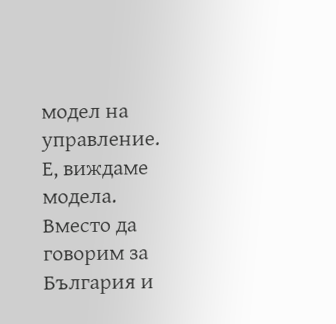модел на управление.
Е, виждаме модела.
Вместо да говорим за България и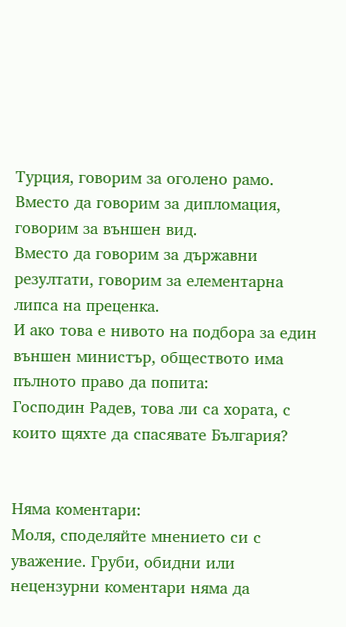Турция, говорим за оголено рамо.
Вместо да говорим за дипломация, говорим за външен вид.
Вместо да говорим за държавни резултати, говорим за елементарна липса на преценка.
И ако това е нивото на подбора за един външен министър, обществото има пълното право да попита:
Господин Радев, това ли са хората, с които щяхте да спасявате България?


Няма коментари:
Моля, споделяйте мнението си с уважение. Груби, обидни или нецензурни коментари няма да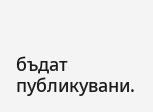бъдат публикувани.